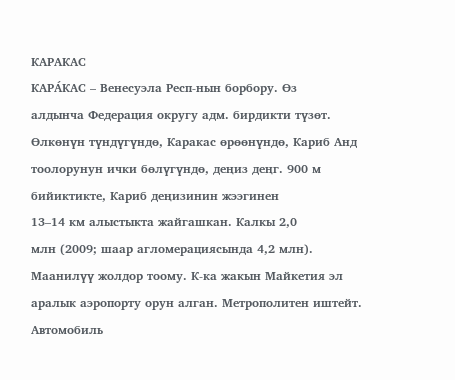КАРАКАС
КАРА́КАС – Венесуэла Респ-нын борбору. Өз
алдынча Федерация округу адм. бирдикти түзөт.
Өлкөнүн түндүгүндө, Каракас өрөөнүндө, Кариб Анд тоолорунун ички бөлүгүндө, деңиз деңг. 900 м бийиктикте, Кариб деңизинин жээгинен
13–14 км алыстыкта жайгашкан. Калкы 2,0
млн (2009; шаар агломерациясында 4,2 млн). Маанилүү жолдор тоому. К-ка жакын Майкетия эл аралык аэропорту орун алган. Метрополитен иштейт. Автомобиль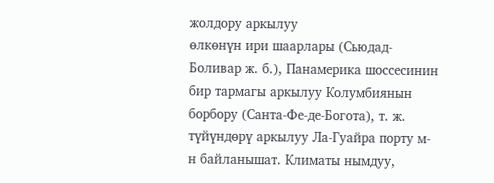жолдору аркылуу
өлкөнүн ири шаарлары (Сьюдад-Боливар ж. б.), Панамерика шоссесинин бир тармагы аркылуу Колумбиянын борбору (Санта-Фе-де-Богота), т. ж. түйүндөрү аркылуу Ла-Гуайра порту м-н байланышат. Климаты нымдуу,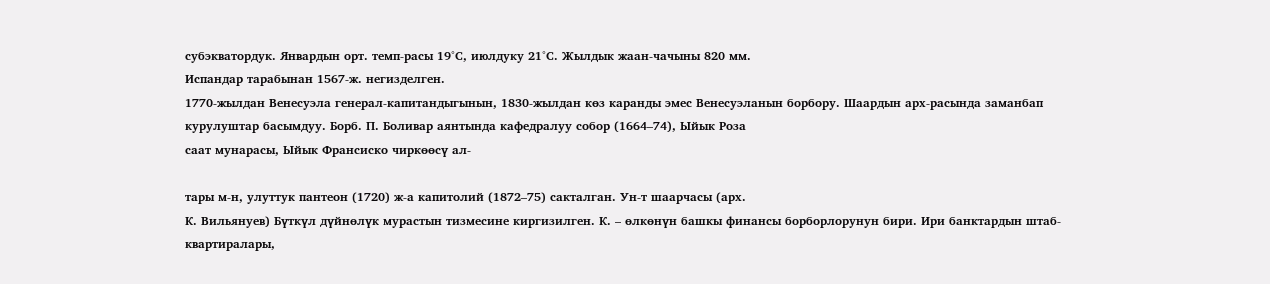субэкватордук. Январдын орт. темп-расы 19°С, июлдуку 21°С. Жылдык жаан-чачыны 820 мм.
Испандар тарабынан 1567-ж. негизделген.
1770-жылдан Венесуэла генерал-капитандыгынын, 1830-жылдан көз каранды эмес Венесуэланын борбору. Шаардын арх-расында заманбап курулуштар басымдуу. Борб. П. Боливар аянтында кафедралуу собор (1664–74), Ыйык Роза
саат мунарасы, Ыйык Франсиско чиркөөсү ал-

тары м-н, улуттук пантеон (1720) ж-а капитолий (1872–75) сакталган. Ун-т шаарчасы (арх.
К. Вильянуев) Бүткүл дүйнөлүк мурастын тизмесине киргизилген. К. – өлкөнүн башкы финансы борборлорунун бири. Ири банктардын штаб-квартиралары,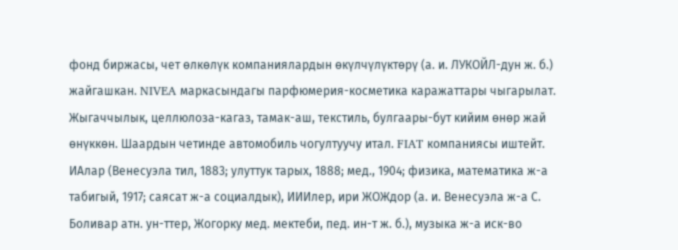фонд биржасы, чет өлкөлүк компаниялардын өкүлчүлүктөрү (а. и. ЛУКОЙЛ-дун ж. б.) жайгашкан. NIVEA маркасындагы парфюмерия-косметика каражаттары чыгарылат. Жыгаччылык, целлюлоза-кагаз, тамак-аш, текстиль, булгаары-бут кийим өнөр жай өнүккөн. Шаардын четинде автомобиль чогултуучу итал. FIAT компаниясы иштейт. ИАлар (Венесуэла тил, 1883; улуттук тарых, 1888; мед., 1904; физика, математика ж-а табигый, 1917; саясат ж-а социалдык), ИИИлер, ири ЖОЖдор (а. и. Венесуэла ж-а С. Боливар атн. ун-ттер, Жогорку мед. мектеби, пед. ин-т ж. б.), музыка ж-а иск-во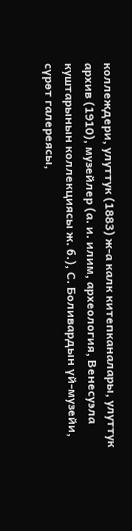коллеждери, улуттук (1883) ж-а калк китепканалары, улуттук архив (1910), музейлер (а. и. илим, археология, Венесуэла куштарынын коллекциясы ж. б.), С. Боливардын үй-музейи, сүрөт галереясы,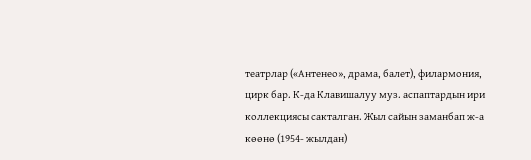театрлар («Антенео», драма, балет), филармония, цирк бар. К-да Клавишалуу муз. аспаптардын ири коллекциясы сакталган. Жыл сайын заманбап ж-а көөнө (1954- жылдан)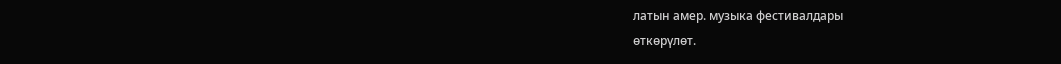латын амер. музыка фестивалдары
өткөрүлөт.